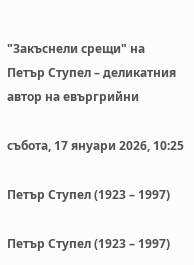"Закъснели срещи" на Петър Ступел – деликатния автор на евъргрийни

събота, 17 януари 2026, 10:25

Петър Ступел (1923 – 1997)

Петър Ступел (1923 – 1997)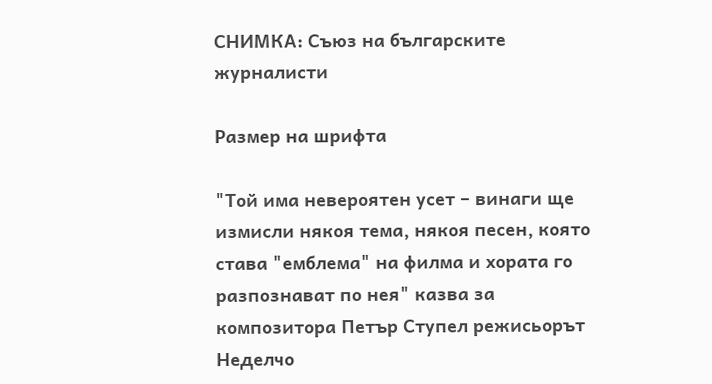СНИМКА: Съюз на българските журналисти

Размер на шрифта

"Той има невероятен усет – винаги ще измисли някоя тема, някоя песен, която става "емблема" на филма и хората го разпознават по нея" казва за композитора Петър Ступел режисьорът Неделчо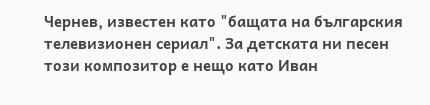Чернев, известен като "бащата на българския телевизионен сериал". За детската ни песен този композитор е нещо като Иван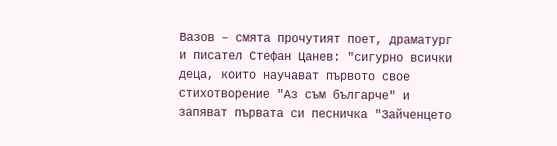Вазов – смята прочутият поет, драматург и писател Стефан Цанев: "сигурно всички деца, които научават първото свое стихотворение "Аз съм българче" и запяват първата си песничка "Зайченцето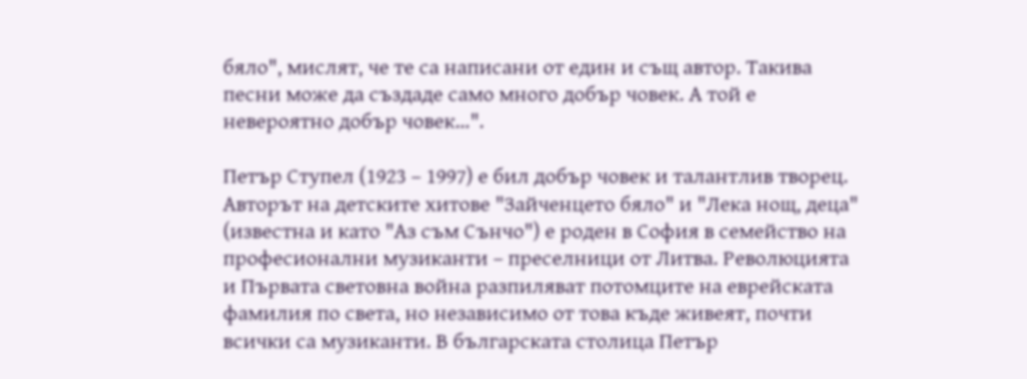бяло", мислят, че те са написани от един и същ автор. Такива песни може да създаде само много добър човек. А той е невероятно добър човек…".

Петър Ступел (1923 – 1997) е бил добър човек и талантлив творец. Авторът на детските хитове "Зайченцето бяло" и "Лека нощ, деца" (известна и като "Аз съм Сънчо") е роден в София в семейство на професионални музиканти – преселници от Литва. Революцията и Първата световна война разпиляват потомците на еврейската фамилия по света, но независимо от това къде живеят, почти всички са музиканти. В българската столица Петър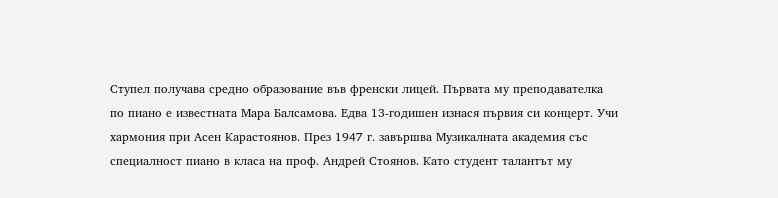Ступел получава средно образование във френски лицей. Първата му преподавателка по пиано е известната Мара Балсамова. Едва 13-годишен изнася първия си концерт. Учи хармония при Асен Карастоянов. През 1947 г. завършва Музикалната академия със специалност пиано в класа на проф. Андрей Стоянов. Като студент талантът му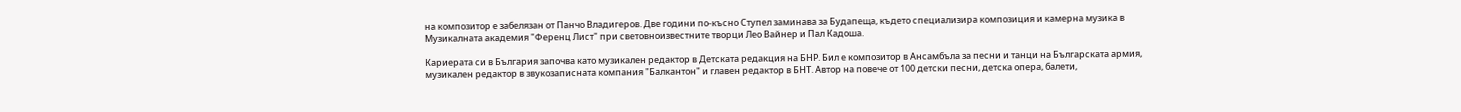на композитор е забелязан от Панчо Владигеров. Две години по-късно Ступел заминава за Будапеща, където специализира композиция и камерна музика в Музикалната академия "Ференц Лист" при световноизвестните творци Лео Вайнер и Пал Кадоша.

Кариерата си в България започва като музикален редактор в Детската редакция на БНР. Бил е композитор в Ансамбъла за песни и танци на Българската армия, музикален редактор в звукозаписната компания "Балкантон" и главен редактор в БНТ. Автор на повече от 100 детски песни, детска опера, балети,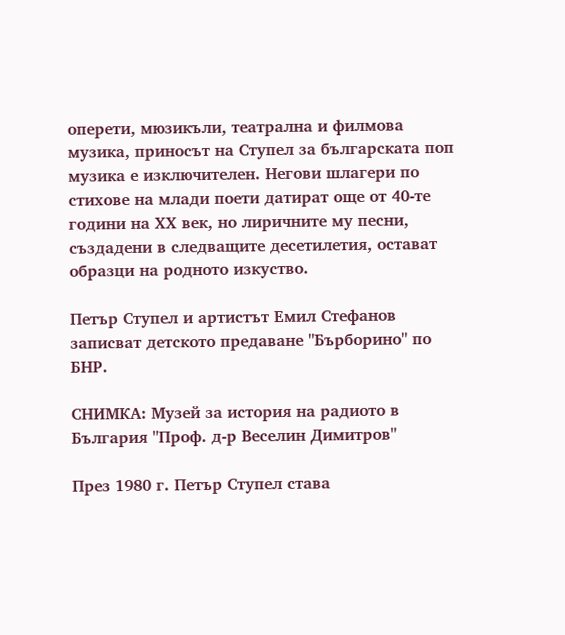оперети, мюзикъли, театрална и филмова музика, приносът на Ступел за българската поп музика е изключителен. Негови шлагери по стихове на млади поети датират още от 40-те години на ХХ век, но лиричните му песни, създадени в следващите десетилетия, остават образци на родното изкуство.

Петър Ступел и артистът Емил Стефанов записват детското предаване "Бърборино" по БНР.

СНИМКА: Музей за история на радиото в България "Проф. д-р Веселин Димитров"

През 1980 г. Петър Ступел става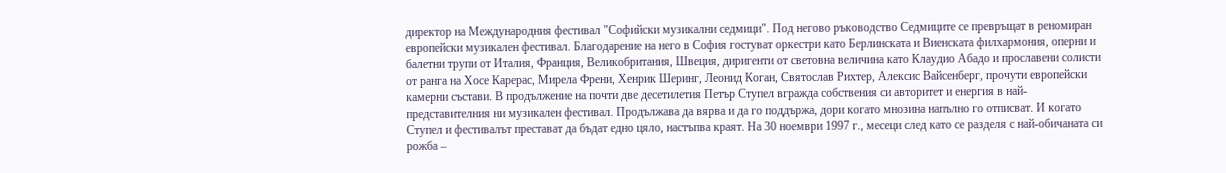директор на Международния фестивал "Софийски музикални седмици". Под негово ръководство Седмиците се превръщат в реномиран европейски музикален фестивал. Благодарение на него в София гостуват оркестри като Берлинската и Виенската филхармония, оперни и балетни трупи от Италия, Франция, Великобритания, Швеция, диригенти от световна величина като Клаудио Абадо и прославени солисти от ранга на Хосе Карерас, Мирела Френи, Хенрик Шеринг, Леонид Коган, Святослав Рихтер, Алексис Вайсенберг, прочути европейски камерни състави. В продължение на почти две десетилетия Петър Ступел вгражда собствения си авторитет и енергия в най-представителния ни музикален фестивал. Продължава да вярва и да го поддържа, дори когато мнозина напълно го отписват. И когато Ступел и фестивалът престават да бъдат едно цяло, настъпва краят. На 30 ноември 1997 г., месеци след като се разделя с най-обичаната си рожба –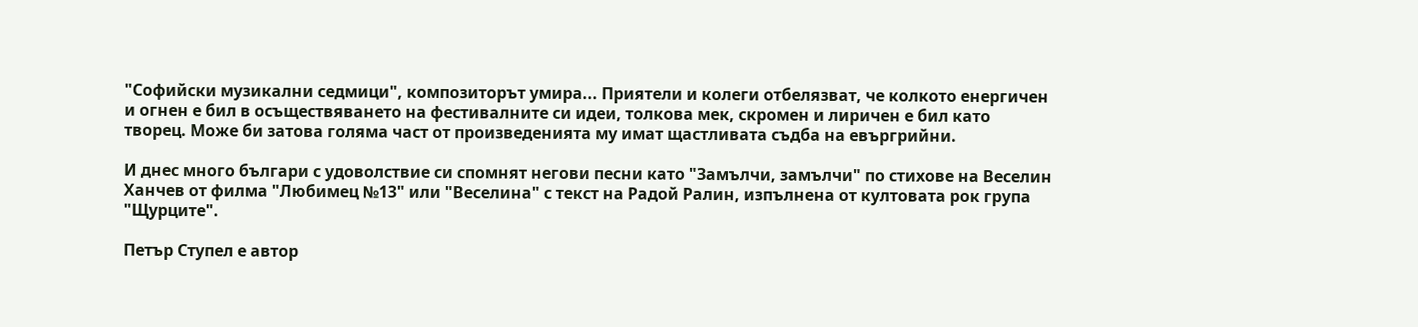"Софийски музикални седмици", композиторът умира... Приятели и колеги отбелязват, че колкото енергичен и огнен е бил в осъществяването на фестивалните си идеи, толкова мек, скромен и лиричен е бил като творец. Може би затова голяма част от произведенията му имат щастливата съдба на евъргрийни.

И днес много българи с удоволствие си спомнят негови песни като "Замълчи, замълчи" по стихове на Веселин Ханчев от филма "Любимец №13" или "Веселина" с текст на Радой Ралин, изпълнена от култовата рок група "Щурците".

Петър Ступел е автор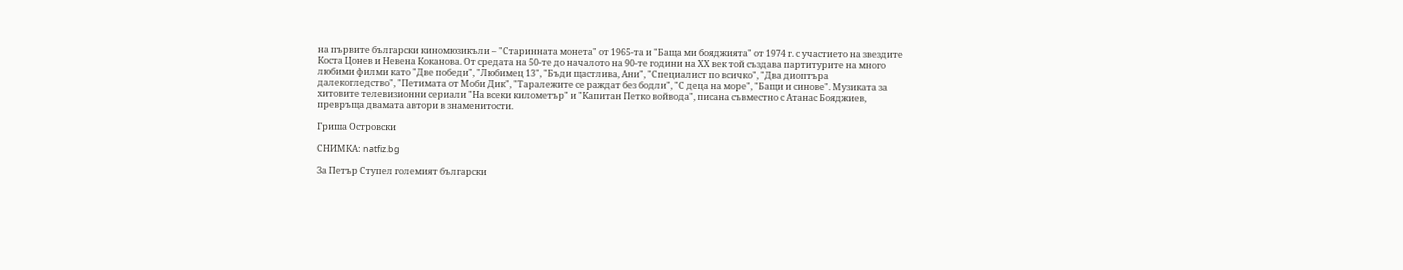на първите български киномюзикъли – "Старинната монета" от 1965-та и "Баща ми бояджията" от 1974 г. с участието на звездите Коста Цонев и Невена Коканова. От средата на 50-те до началото на 90-те години на ХХ век той създава партитурите на много любими филми като "Две победи", "Любимец 13", "Бъди щастлива, Ани", "Специалист по всичко", "Два диоптъра далекогледство", "Петимата от Моби Дик", "Таралежите се раждат без бодли", "С деца на море", "Бащи и синове". Музиката за хитовите телевизионни сериали "На всеки километър" и "Капитан Петко войвода", писана съвместно с Атанас Бояджиев, превръща двамата автори в знаменитости.

Гриша Островски

СНИМКА: natfiz.bg

За Петър Ступел големият български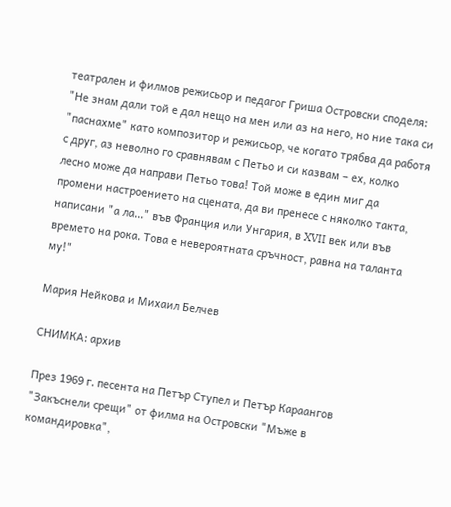театрален и филмов режисьор и педагог Гриша Островски споделя: "Не знам дали той е дал нещо на мен или аз на него, но ние така си "паснахме" като композитор и режисьор, че когато трябва да работя с друг, аз неволно го сравнявам с Петьо и си казвам – ех, колко лесно може да направи Петьо това! Той може в един миг да промени настроението на сцената, да ви пренесе с няколко такта, написани "а ла..." във Франция или Унгария, в XVII век или във времето на рока. Това е невероятната сръчност, равна на таланта му!"

Мария Нейкова и Михаил Белчев

СНИМКА: архив

През 1969 г. песента на Петър Ступел и Петър Караангов "Закъснели срещи" от филма на Островски "Мъже в командировка",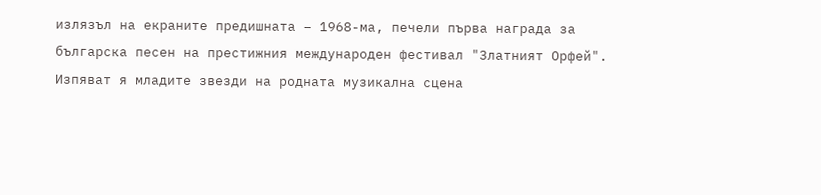излязъл на екраните предишната – 1968-ма, печели първа награда за българска песен на престижния международен фестивал "Златният Орфей". Изпяват я младите звезди на родната музикална сцена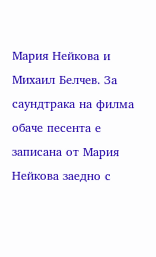Мария Нейкова и Михаил Белчев. За саундтрака на филма обаче песента е записана от Мария Нейкова заедно с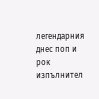легендарния днес поп и рок изпълнител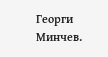Георги Минчев.